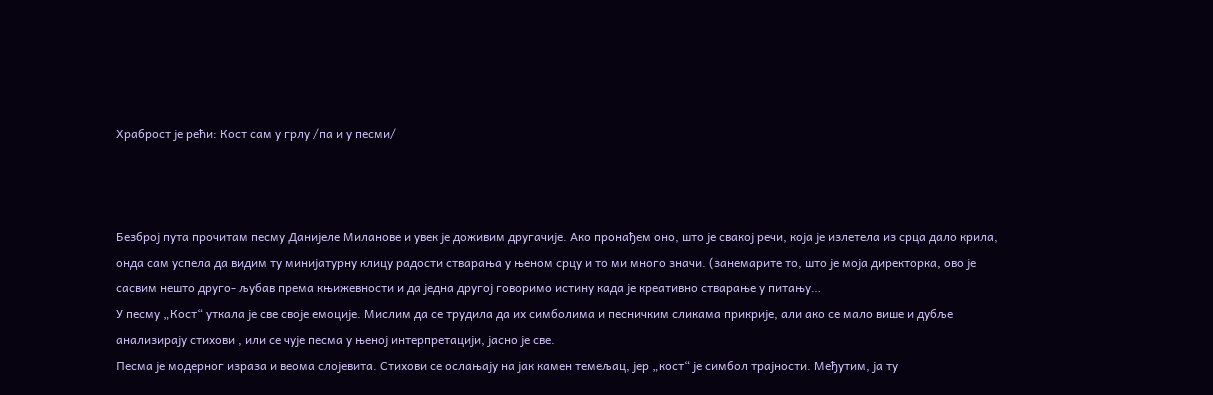Храброст је рећи: Кост сам у грлу /па и у песми/



Безброј пута прочитам песму Данијеле Миланове и увек је доживим другачије. Ако пронађем оно, што је свакој речи, која је излетела из срца дало крила, онда сам успела да видим ту минијатурну клицу радости стварања у њеном срцу и то ми много значи. (занемарите то, што је моја директорка, ово је сасвим нешто друго- љубав према књижевности и да једна другој говоримо истину када је креативно стварање у питању…
У песму „Кост“ уткала је све своје емоције. Мислим да се трудила да их симболима и песничким сликама прикрије, али ако се мало више и дубље анализирају стихови , или се чује песма у њеној интерпретацији, јасно је све.
Песма је модерног израза и веома слојевита. Стихови се ослањају на јак камен темељац, јер „кост“ је симбол трајности. Међутим, ја ту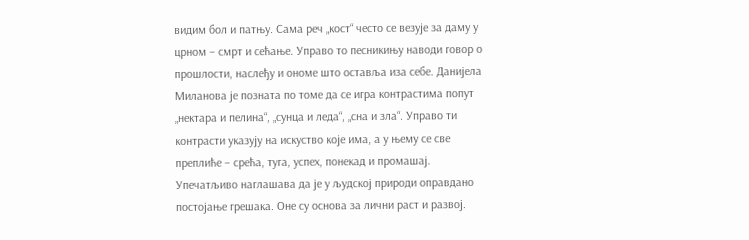видим бол и патњу. Сама реч „кост“ често се везује за даму у црном – смрт и сећање. Управо то песникињу наводи говор о прошлости, наслеђу и ономе што оставља иза себе. Данијела Миланова је позната по томе да се игра контрастима попут „нектара и пелина“, „сунца и леда“, „сна и зла“. Управо ти контрасти указују на искуство које има, а у њему се све преплиће – срећа, туга, успех, понекад и промашај. Упечатљиво наглашава да је у људској природи оправдано постојање грешака. Оне су основа за лични раст и развој.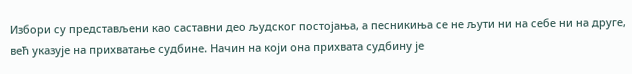Избори су представљени као саставни део људског постојања, а песникиња се не љути ни на себе ни на друге, већ указује на прихватање судбине. Начин на који она прихвата судбину је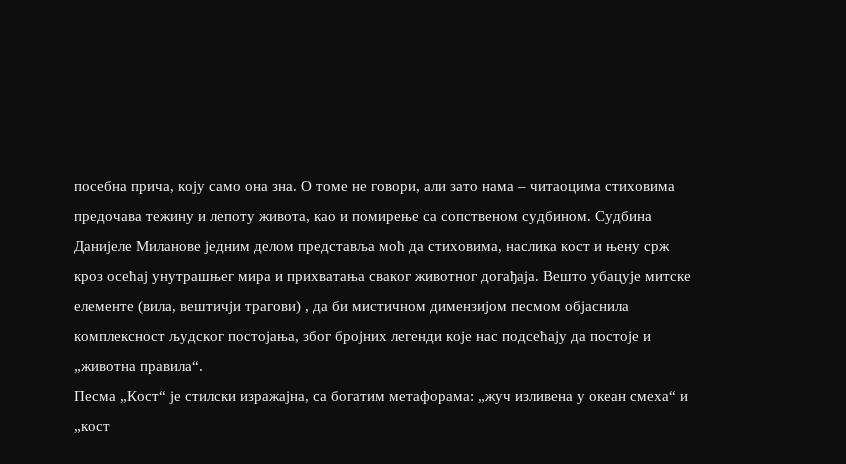посебна прича, коју само она зна. О томе не говори, али зато нама – читаоцима стиховима предочава тежину и лепоту живота, као и помирење са сопственом судбином. Судбина Данијеле Миланове једним делом представља моћ да стиховима, наслика кост и њену срж кроз осећај унутрашњег мира и прихватања сваког животног догађаја. Вешто убацује митске елементе (вила, вештичји трагови) , да би мистичном димензијом песмом објаснила комплексност људског постојања, због бројних легенди које нас подсећају да постоје и „животна правила“.
Песма „Кост“ је стилски изражајна, са богатим метафорама: „жуч изливена у океан смеха“ и „кост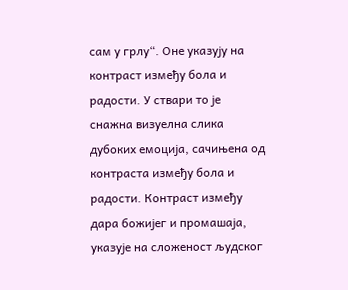сам у грлу“. Оне указују на контраст између бола и радости. У ствари то је снажна визуелна слика дубоких емоција, сачињена од контраста између бола и радости. Контраст између дара божијег и промашаја, указује на сложеност људског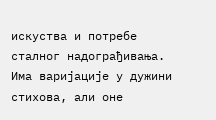искуства и потребе сталног надограђивања.
Има варијације у дужини стихова, али оне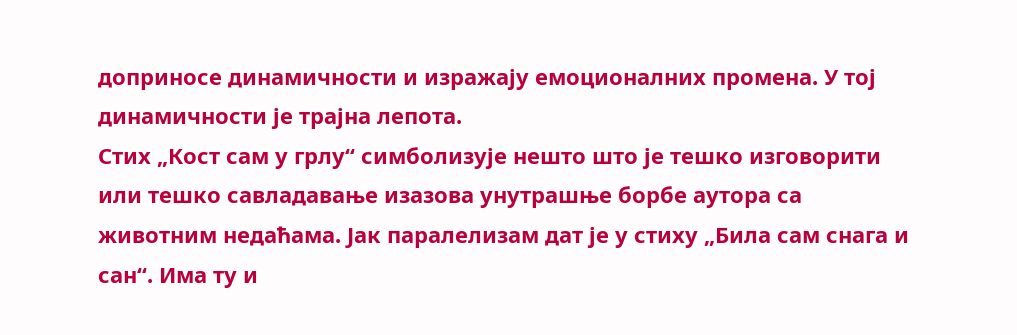доприносе динамичности и изражају емоционалних промена. У тој динамичности је трајна лепота.
Стих „Кост сам у грлу“ симболизује нешто што је тешко изговорити или тешко савладавање изазова унутрашње борбе аутора са животним недаћама. Јак паралелизам дат је у стиху „Била сам снага и сан“. Има ту и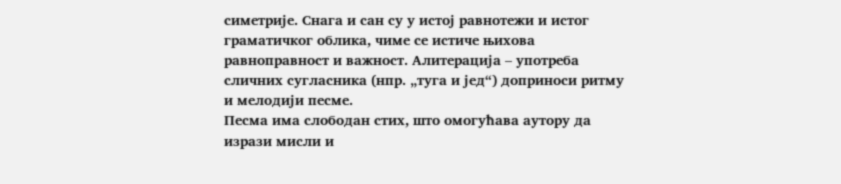симетрије. Снага и сан су у истој равнотежи и истог граматичког облика, чиме се истиче њихова равноправност и важност. Алитерација – употреба сличних сугласника (нпр. „туга и јед“) доприноси ритму и мелодији песме.
Песма има слободан стих, што омогућава аутору да изрази мисли и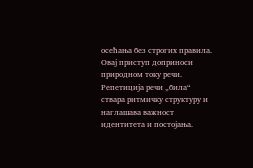осећања без строгих правила. Овај приступ доприноси природном току речи.
Репетиција речи „била“ ствара ритмичку структуру и наглашава важност идентитета и постојања.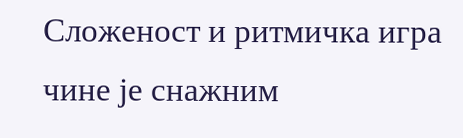Сложеност и ритмичка игра чине је снажним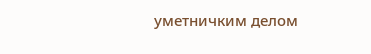уметничким делом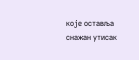које оставља снажан утисак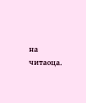на читаоца.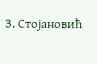З. Стојановић